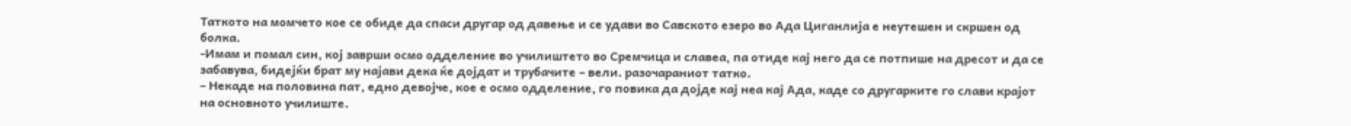Таткото на момчето кое се обиде да спаси другар од давење и се удави во Савското езеро во Ада Циганлија е неутешен и скршен од болка.
-Имам и помал син, кој заврши осмо одделение во училиштето во Сремчица и славеа, па отиде кај него да се потпише на дресот и да се забавува, бидејќи брат му најави дека ќе дојдат и трубачите – вели. разочараниот татко.
– Некаде на половина пат, едно девојче, кое е осмо одделение, го повика да дојде кај неа кај Ада, каде со другарките го слави крајот на основното училиште.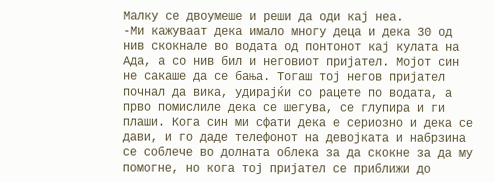Малку се двоумеше и реши да оди кај неа.
-Ми кажуваат дека имало многу деца и дека 30 од нив скокнале во водата од понтонот кај кулата на Ада, а со нив бил и неговиот пријател. Мојот син не сакаше да се бања. Тогаш тој негов пријател почнал да вика, удирајќи со рацете по водата, а прво помислиле дека се шегува, се глупира и ги плаши. Кога син ми сфати дека е сериозно и дека се дави, и го даде телефонот на девојката и набрзина се соблече во долната облека за да скокне за да му помогне, но кога тој пријател се приближи до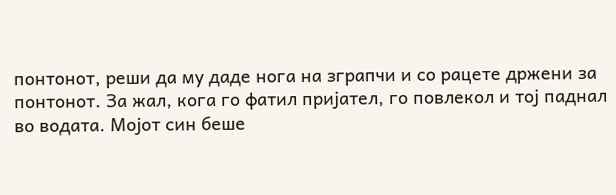понтонот, реши да му даде нога на зграпчи и со рацете држени за понтонот. За жал, кога го фатил пријател, го повлекол и тој паднал во водата. Мојот син беше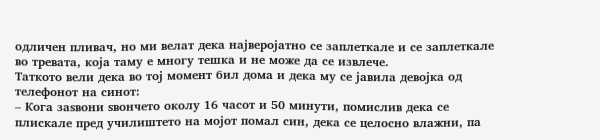одличен пливач, но ми велат дека најверојатно се заплеткале и се заплеткале во тревата, која таму е многу тешка и не може да се извлече.
Таткото вели дека во тој момент бил дома и дека му се јавила девојка од телефонот на синот:
– Кога заѕвони ѕвончето околу 16 часот и 50 минути, помислив дека се плискале пред училиштето на мојот помал син, дека се целосно влажни, па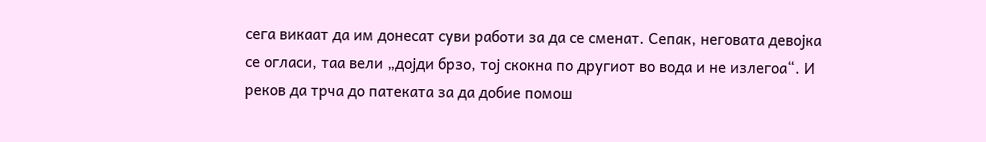сега викаат да им донесат суви работи за да се сменат. Сепак, неговата девојка се огласи, таа вели „дојди брзо, тој скокна по другиот во вода и не излегоа“. И реков да трча до патеката за да добие помош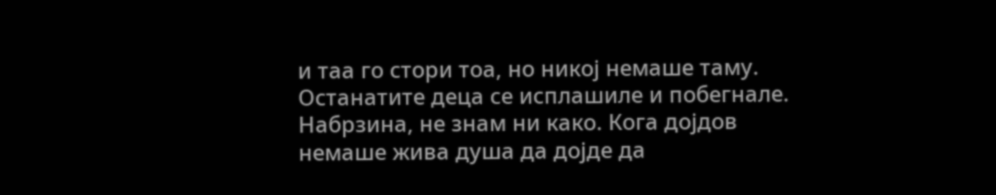и таа го стори тоа, но никој немаше таму. Останатите деца се исплашиле и побегнале. Набрзина, не знам ни како. Кога дојдов немаше жива душа да дојде да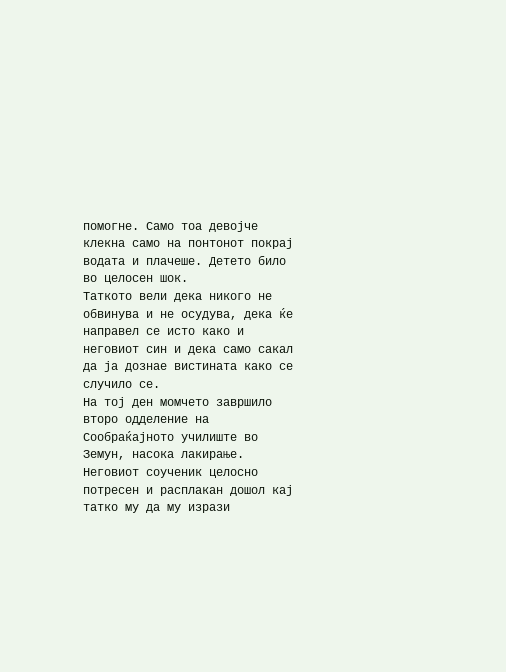помогне. Само тоа девојче клекна само на понтонот покрај водата и плачеше. Детето било во целосен шок.
Таткото вели дека никого не обвинува и не осудува, дека ќе направел се исто како и неговиот син и дека само сакал да ја дознае вистината како се случило се.
На тој ден момчето завршило второ одделение на Сообраќајното училиште во Земун, насока лакирање. Неговиот соученик целосно потресен и расплакан дошол кај татко му да му изрази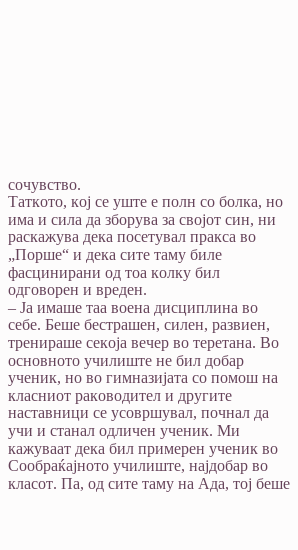сочувство.
Таткото, кој се уште е полн со болка, но има и сила да зборува за својот син, ни раскажува дека посетувал пракса во „Порше“ и дека сите таму биле фасцинирани од тоа колку бил одговорен и вреден.
– Ја имаше таа воена дисциплина во себе. Беше бестрашен, силен, развиен, тренираше секоја вечер во теретана. Во основното училиште не бил добар ученик, но во гимназијата со помош на класниот раководител и другите наставници се усовршувал, почнал да учи и станал одличен ученик. Ми кажуваат дека бил примерен ученик во Сообраќајното училиште, најдобар во класот. Па, од сите таму на Ада, тој беше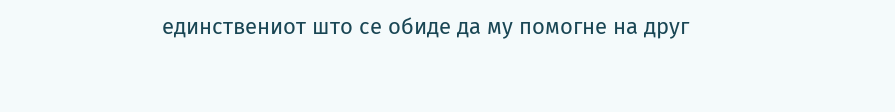единствениот што се обиде да му помогне на друг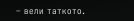– вели таткото.